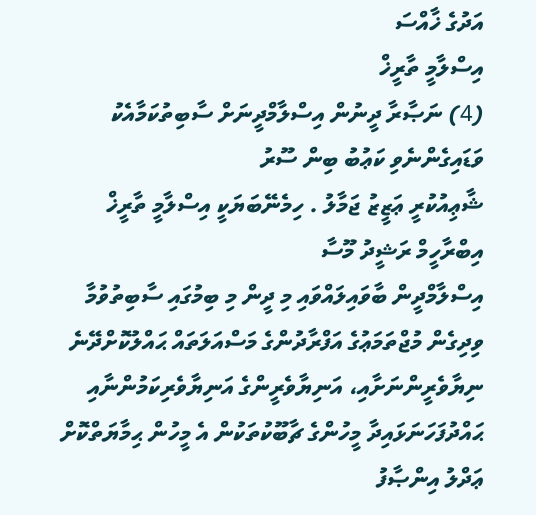އަދުގެ ޚާއްސަ
އިސްލާމީ ތާރީޚް
(4) ނަޞާރާ ދީނުން އިސްލާމްދީނަށް ސާބިތުކަމާއެކު ވަޑައިގެންނެވި ކަޢުބު ބިން ސޫރު
ޝާޢިއުކުރީ ޢަޒީޒު ޖަމާލު . ހިމެނޭބަޔަކީ އިސްލާމީ ތާރީޚް
އިބްރާހީމް ރަޝީދު މޫސާ
އިސްލާމްދީން ބާވައިލައްވައި މި ދީން މި ބިމުގައި ސާބިތުވުމާ ވިދިގެން މުޖްތަމަޢުގެ އަފްރާދުންގެ މަސްއަލަތައް ޙައްލުކޮށްދޭނެ  ނިޔާވެރީންނަށާއި، އަނިޔާވެރީންގެ އަނިޔާވެރިކަމުންނާއި  ޙައްދުފަހަނަޅައިދާ މީހުންގެ ޗާބޫކުތަކުން އެ މީހުން ޙިމާޔަތްކޮށް ޢަދްލު އިންޞާފު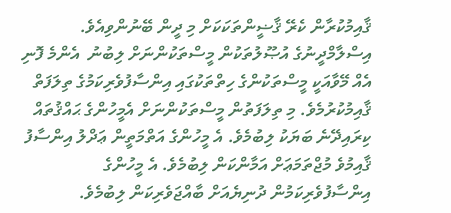ޤާއިމުކުރާން ކެރޭ ޤާޟީންތަކަކަށް މި ދީން ބޭނުންވިއެވެ. އިސްލާމްދީނުގެ އުޞޫލުތަކުން މީސްތަކުންނަށް ލިބުނު  އެންމެ ފޮނި  އެއް މޭވާއަކީ މީސްތަކުންގެ ހިތްތަކުގައި އިންސާފުވެރިކަމުގެ ތިލަފަތް ޤާއިމުކުރުމެވެ. މި ތިލަފަތުން މީސްތަކުންނަށް އެމީހުންގެ ޙައްޤުތައް ކިރައިދޭނެ ބަޔަކު ލިބުމެވެ. އެ މީހުންގެ އަތްމަތީން ޢަދްލު އިންސާފު ޤާއިމުވެ މުޖްތަމަޢަށް އަމާންކަން ލިބުމެވެ. އެ މީހުންގެ އިންސާފުވެރިކަމުން ދުނިޔެއަށް ބާއްޖަވެރިކަން ލިބުމެވެ.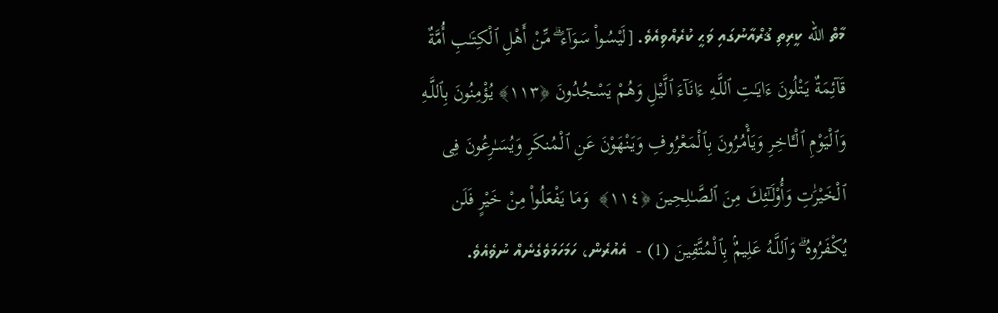މާތް الله ކީރިތި ޤުރްއާނުގައި ވަޙީ ކުރެއްވިއެވެ. [لَيْسُوا۟ سَوَآءً ۗ مِّنْ أَهْلِ ٱلْكِتَـٰبِ أُمَّةٌ قَآئِمَةٌ يَتْلُونَ ءَايَـٰتِ ٱللَّـهِ ءَانَآءَ ٱلَّيْلِ وَهُمْ يَسْجُدُونَ ﴿١١٣﴾ يُؤْمِنُونَ بِٱللَّـهِ وَٱلْيَوْمِ ٱلْـَٔاخِرِ وَيَأْمُرُونَ بِٱلْمَعْرُوفِ وَيَنْهَوْنَ عَنِ ٱلْمُنكَرِ وَيُسَـٰرِعُونَ فِى ٱلْخَيْرَٰتِ وَأُو۟لَـٰٓئِكَ مِنَ ٱلصَّـٰلِحِينَ ﴿١١٤﴾  وَمَا يَفْعَلُوا۟ مِنْ خَيْرٍ فَلَن يُكْفَرُوهُ ۗ وَٱللَّـهُ عَلِيمٌۢ بِٱلْمُتَّقِينَ (1) -  އެއުރެން، ހަމަހަމަވެގެނެއް ނުވެއެވެ.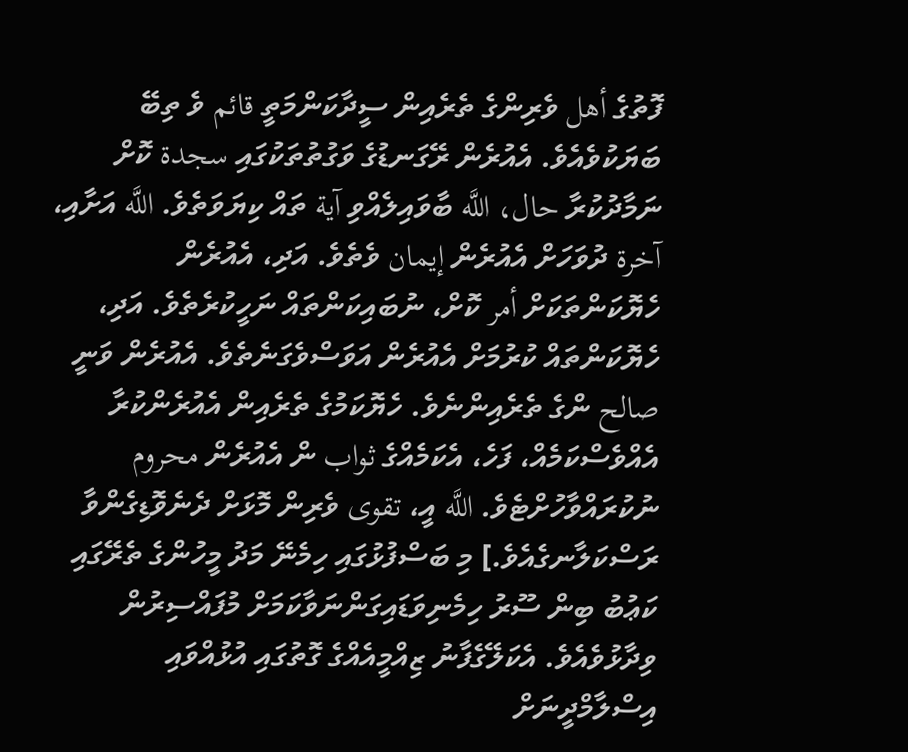ފޮތުގެ أهل ވެރިންގެ ތެރެއިން ސީދާކަންމަތީ قائم ވެ ތިބޭ ބަޔަކުވެއެވެ. އެއުރެން ރޭގަނޑުގެ ވަގުތުތަކުގައި سجدة ކޮށް ނަމާދުކުރާ حال، اللَّه ބާވައިލެއްވި آية ތައް ކިޔަވަތެވެ. اللَّه އަށާއި، آخرة ދުވަހަށް އެއުރެން إيمان ވެތެވެ. އަދި، އެއުރެން ހެޔޮކަންތަކަށް أمر ކޮށް، ނުބައިކަންތައް ނަހީކުރެތެވެ. އަދި، ހެޔޮކަންތައް ކުރުމަށް އެއުރެން އަވަސްވެގަނެތެވެ. އެއުރެން ވަނީ صالح ންގެ ތެރެއިންނެވެ. ހެޔޮކަމުގެ ތެރެއިން އެއުރެންކުރާ އެއްވެސްކަމެއް، ފަހެ، އެކަމެއްގެ ثواب ން އެއުރެން محروم ނުކުރައްވާހުށްޓެވެ. اللَّه އީ، تقوى ވެރިން މޮޅަށް ދެނެވޮޑިގެންވާ ރަސްކަލާނގެއެވެ.] މި ބަސްފުޅުގައި ހިމެނޭ މަދު މީހުންގެ ތެރޭގައި ކަޢުބު ބިން ސޫރު ހިމެނިވަޑައިގަންނަވާކަމަށް މުފައްސިރުން ވިދާޅުވެއެވެ. އެކަލޭގެފާނު ޒިއްމީއެއްގެ ގޮތުގައި އުޅުއްވައި އިސްލާމްދީނަށް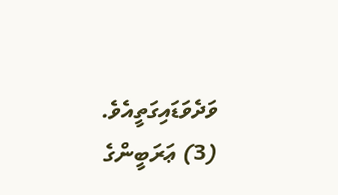ވަދެވަޑައިގަތީއެވެ.
(3) ޢަރަބީންގެ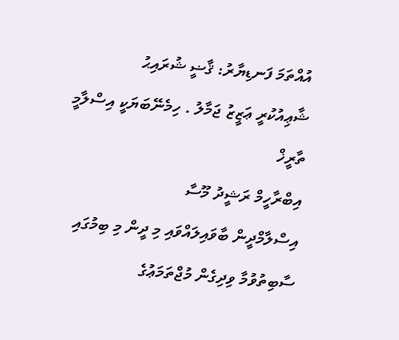އުއްތަމަ ފަނޑިޔާރު: ޤާޟީ ޝުރައިޙު
ޝާޢިއުކުރީ ޢަޒީޒު ޖަމާލު . ހިމެނޭބަޔަކީ އިސްލާމީ ތާރީޚް
އިބްރާހީމް ރަޝީދު މޫސާ
އިސްލާމްދީން ބާވައިލައްވައި މި ދީން މި ބިމުގައި ސާބިތުވުމާ ވިދިގެން މުޖްތަމަޢުގެ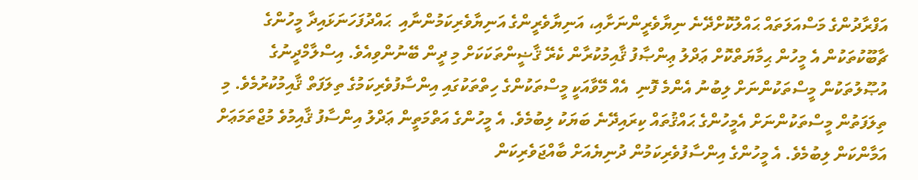އަފްރާދުންގެ މަސްއަލަތައް ޙައްލުކޮށްދޭނެ ނިޔާވެރީންނަށާއި، އަނިޔާވެރީންގެ އަނިޔާވެރިކަމުންނާއި  ޙައްދުފަހަނަޅައިދާ މީހުންގެ ޗާބޫކުތަކުން އެ މީހުން ޙިމާޔަތްކޮށް ޢަދްލު ޢިންޞާފު ޤާއިމުކުރާން ކެރޭ ޤާޟީންތަކަކަށް މި ދީން ބޭނުންވިއެވެ. އިސްލާމްދީނުގެ އުޞޫލުތަކުން މީސްތަކުންނަށް ލިބުނު އެންމެ ފޮނި  އެއް މޭވާއަކީ މީސްތަކުންގެ ހިތްތަކުގައި އިންސާފުވެރިކަމުގެ ތިލަފަތް ޤާއިމުކުރުމެވެ. މި ތިލަފަތުން މީސްތަކުންނަށް އެމީހުންގެ ޙައްޤުތައް ކިރައިދޭނެ ބަޔަކު ލިބުމެވެ. އެ މީހުންގެ އަތްމަތީން ޢަދްލު އިންސާފު ޤާއިމުވެ މުޖްތަމަޢަށް އަމާންކަން ލިބުމެވެ. އެ މީހުންގެ އިންސާފުވެރިކަމުން ދުނިޔެއަށް ބާއްޖަވެރިކަން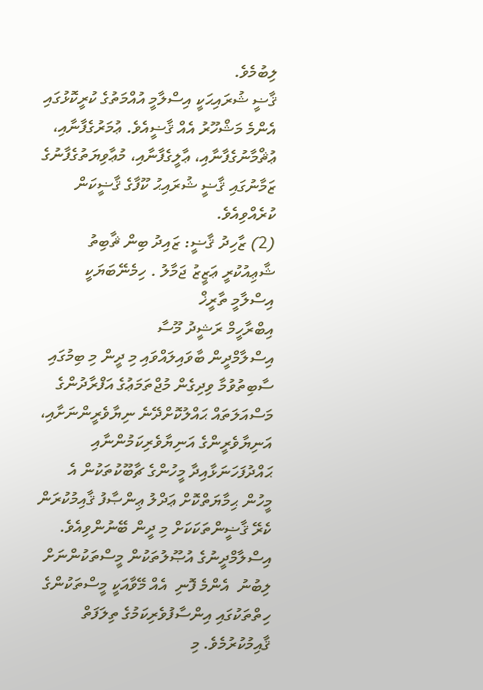ލިބުމެވެ.
ޤާޟީ ޝުރައިޙަކީ އިސްލާމީ އުއްމަތުގެ ކުރީކޮޅުގައި އެންމެ މަޝްހޫރު އެއް ޤާޟީއެވެ. ޢުމަރުގެފާނާއި، ޢުޘްމާނުގެފާނާއި، ޢާލީގެފާނާއި، މުޢާވިޔަތުގެފާނުގެ ޒަމާނުގައި ޤާޟީ ޝުރައިޙު ކޫފާގެ ޤާޟީކަން ކުރެއްވިއެވެ.
(2) ޒާހިދު ޤާޟީ: ޒައިދު ބިން ޘާބިތު
ޝާޢިއުކުރީ ޢަޒީޒު ޖަމާލު . ހިމެނޭބަޔަކީ އިސްލާމީ ތާރީޚް
އިބްރާހީމް ރަޝީދު މޫސާ
އިސްލާމްދީން ބާވައިލައްވައި މި ދީން މި ބިމުގައި ސާބިތުވުމާ ވިދިގެން މުޖްތަމަޢުގެ އަފްރާދުންގެ މަސްއަލަތައް ޙައްލުކޮށްދޭނެ ނިޔާވެރީންނަށާއި، އަނިޔާވެރީންގެ އަނިޔާވެރިކަމުންނާއި ޙައްދުފަހަނަޅާއިދާ މީހުންގެ ޗާބޫކުތަކުން އެ މީހުން ޙިމާޔަތްކޮށް ޢަދްލު ޢިންޞާފު ޤާއިމުކުރަން ކެރޭ ޤާޟީންތަކަކަށް މި ދީން ބޭނުންވިއެވެ. އިސްލާމްދީނުގެ އުޞޫލުތަކުން މީސްތަކުންނަށް ލިބުނު  އެންމެ ފޮނި  އެއް މޭވާއަކީ މީސްތަކުންގެ ހިތްތަކުގައި އިންސާފުވެރިކަމުގެ ތިލަފަތް ޤާއިމުކުރުމެވެ. މި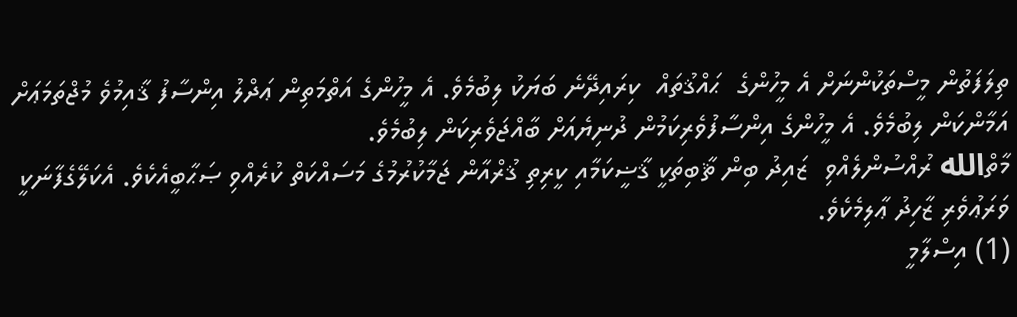ތިލަފަތުން މީސްތަކުންނަށް އެ މީހުންގެ  ޙައްޤުތައް  ކިރައިދޭނެ ބަޔަކު ލިބުމެވެ. އެ މީހުންގެ އަތްމަތިން ޢަދްލު އިންސާފު ޤާއިމުވެ މުޖްތަމަޢަށް އަމާންކަން ލިބުމެވެ. އެ މީހުންގެ އިންސާފުވެރިކަމުން ދުނިޔެއަށް ބާއްޖަވެރިކަން ލިބުމެވެ.
މާތްالله ރުއްސުންލެއްވި  ޒައިދު ބިން ޘާބިތަކީ ޤާޟީކަމާއި ކީރިތި ޤުރްއާން ޖަމާކުރުމުގެ މަސައްކަތް ކުރެއްވި ޞަޙާބީއެކެވެ. އެކަލޭގެފާނަކީ ވަރަޢުވެރި ޒާހިދު ޢާލިމެކެވެ.
(1) އިސްލާމީ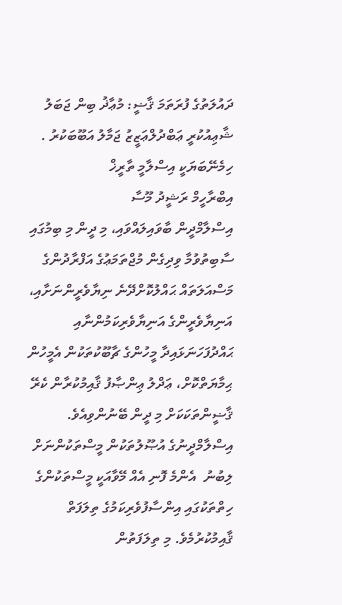ދައުލަތުގެ ފުރަތަމަ ޤާޟީ: މުޢާޛު ބިން ޖަބަލު
ޝާޢިއުކުރީ ޢަބްދުލްޢަޒީޒު ޖަމާލު އަބޫބަކުރު . ހިމެނޭބަޔަކީ އިސްލާމީ ތާރީޚް
އިބްރާހީމް ރަޝީދު މޫސާ
އިސްލާމްދީން ބާވައިލައްވައި، މި ދީން މި ބިމުގައި ސާބިތުވުމާ ވިދިގެން މުޖްތަމަޢުގެ އަފްރާދުންގެ މަސްއަލަތައް ޙައްލުކޮށްދޭނެ ނިޔާވެރީންނަށާއި، އަނިޔާވެރީންގެ އަނިޔާވެރިކަމުންނާއި ޙައްދުފަހަނަޅައިދާ މީހުންގެ ޗާބޫކުތަކުން އެމީހުން ޙިމާޔަތްކޮށް، ޢަދްލު ޢިންޞާފު ޤާއިމުކުރާން ކެރޭ ޤާޟީންތަކަކަށް މި ދީން ބޭނުންވިއެވެ. އިސްލާމްދީނުގެ އުޞޫލުތަކުން މީސްތަކުންނަށް ލިބުނު  އެންމެ ފޮނި އެއް މޭވާއަކީ މީސްތަކުންގެ ހިތްތަކުގައި އިންސާފުވެރިކަމުގެ ތިލަފަތް ޤާއިމުކުރުމެވެ. މި ތިލަފަތުން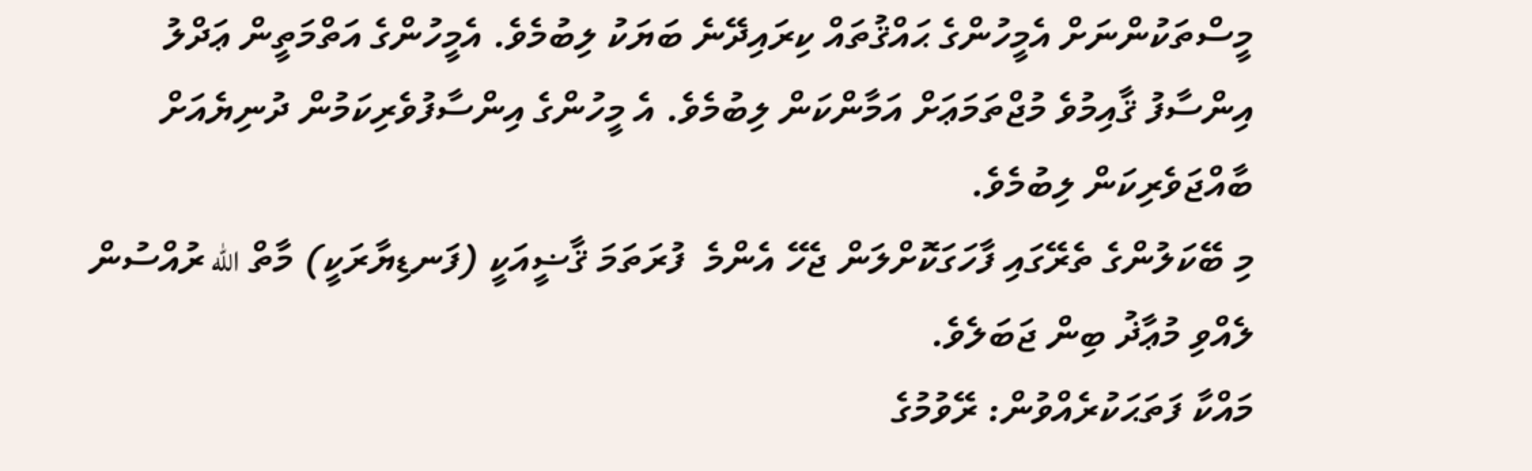މީސްތަކުންނަށް އެމީހުންގެ ޙައްޤުތައް ކިރައިދޭނެ ބަޔަކު ލިބުމެވެ. އެމީހުންގެ އަތްމަތީން ޢަދްލު އިންސާފު ޤާއިމުވެ މުޖްތަމަޢަށް އަމާންކަން ލިބުމެވެ. އެ މީހުންގެ އިންސާފުވެރިކަމުން ދުނިޔެއަށް ބާއްޖަވެރިކަން ލިބުމެވެ.
މި ބޭކަލުންގެ ތެރޭގައި ފާހަގަކޮށްލަން ޖެހޭ އެންމެ  ފުރަތަމަ ޤާޟީއަކީ (ފަނޑިޔާރަކީ) މާތް الله ރުއްސުން ލެއްވި މުޢާޛު ބިން ޖަބަލެވެ.
މައްކާ ފަތަޙަކުރެއްވުން: ރޭވުމުގެ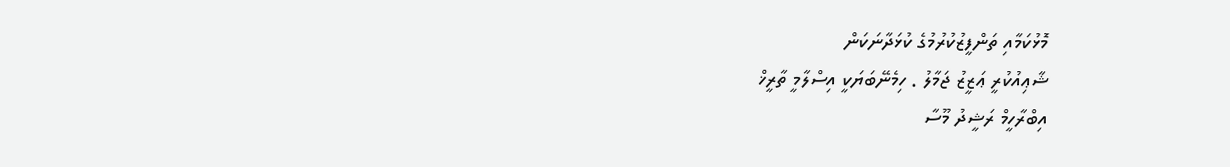މޮޅުކަމާއި ތަންފީޒުކުރުމުގެ ކުޅަދާނަކަން
ޝާޢިއުކުރީ ޢަޒީޒު ޖަމާލު . ހިމެނޭބަޔަކީ އިސްލާމީ ތާރީޚް
އިބްރާހީމް ރަޝީދު މޫސާ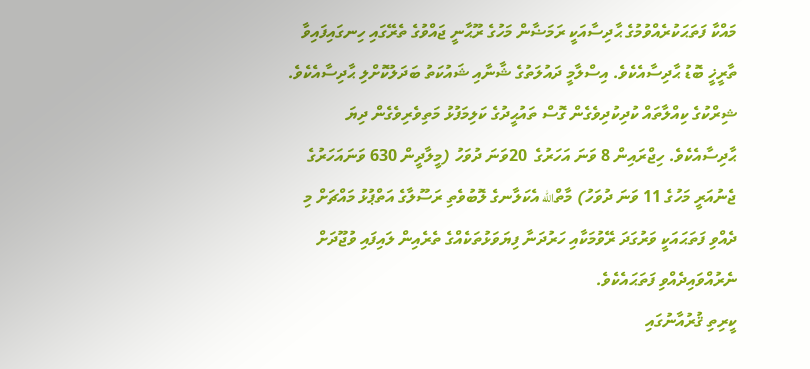މައްކާ ފަތަޙަކުރެއްވުމުގެ ޙާދިސާއަކީ ރަމަޟާން މަހުގެ ރޫޙާނީ ޖައްވުގެ ތެރޭގައި ހިނގައިފައިވާ ތާރީޚީ ބޮޑު ޙާދިސާއެކެވެ. އިސްލާމީ ދައުލަތުގެ ޝާނާއި ޝައުކަތު ބަދަލުކޮށްލި ޙާދިސާއެކެވެ. ޝިރްކުގެ ކިއްލާތައް ކުދިކުދިވެގެން ގޮސް ތައުޙީދުގެ ކަލިމަފުޅު މަތިވެރިވެގެން ދިޔަ ޙާދިސާއެކެވެ. ހިޖްރައިން 8 ވަނަ އަހަރުގެ  20ވަނަ ދުވަހު (މީލާދީން 630 ވަނައަހަރުގެ ޖެނުއަރީ މަހުގެ 11 ވަނަ ދުވަހު) މާތްالله އެކަލާނގެ ލޮބުވެތި ރަސޫލާގެ އަތްޕުޅު މައްޗަށް މި ދެއްވި ފަތަޙައަކީ ވަރުގަދަ ރޭވުމަކާއި ހަރުދަނާ ފިޔަވަޅުތަކެއްގެ ތެރެއިން ލައިފައި ވުޖޫދަށް ނެރުއްވައިދެއްވި ފަތަޙައެކެވެ.
ކީރިތި ޤުރުއާނުގައި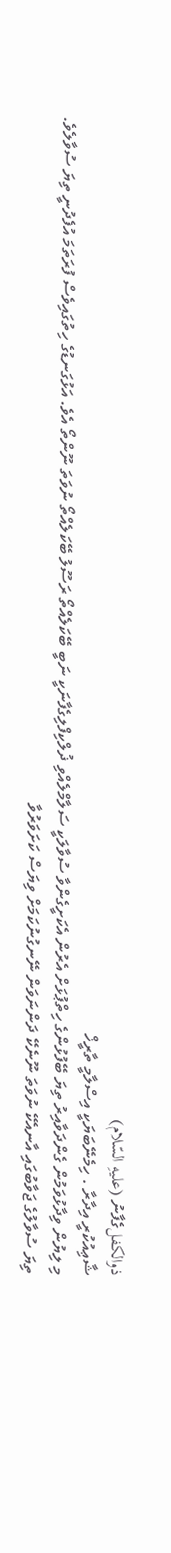ذوالكفلގެފާނު (عليهِ السّلام)
ޝާޢިއުކުރީ އިދާރާ . ހިމެނޭބަޔަކީ އިސްލާމީ ތާރީޚް
މި ލިޔުން ވިދާޅުވަމުން ގެންދަވާއިރު ތިޔަ ބޭފުޅުންގެ ހިތްޕުޅަށް އެރުން އެކަށީގެންވާ ސުވާލަކީ ސަލާމްލެއްވި ޛުލްކިފްލިގެފާނަކީ ނަބީ ބޭކަލެއްތޯ ރަސޫލު ބޭކަލެއްތޯ ނުވަތަ ނޫންތޯ އެވެ. އަޅުގަނޑުގެ ހިތުގައިވެސް ފުރަތަމަ އުފެދުނީ ތިޔަ ސުވާލެވެ.
ތިޔަ ސުވާލުގެ ޖަވާބުގައި އާނއެކޭ ނުވަތަ ނޫނެކޭ ދަންނަވަން ނޭނގުނުކަމަށް ވިޔަސް ކަށަވަރުވާ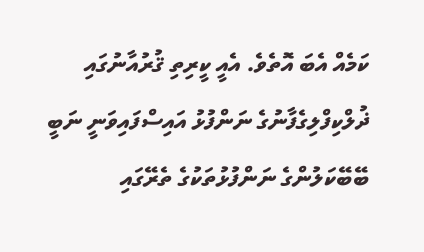ކަމެއް އެބަ އޮތެވެ. އެއީ ކީރިތި ޤުރުއާނުގައި ޛުލްކިފްލިގެފާނުގެ ނަންފުޅު އައިސްފައިވަނީ ނަބީ ބޭބޭކަލުންގެ ނަންފުޅުތަކުގެ ތެރޭގައި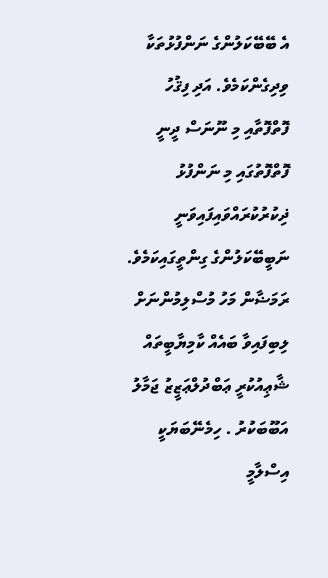އެ ބޭބޭކަލުންގެ ނަންފުޅުތަކާ ވިދިގެންކަމެވެ. އަދި ފިޤުހު ފޮތްފޮތާއި މި ނޫނަސް ދީނީ ފޮތްފޮތުގައި މި ނަންފުޅު ޛިކުރުކުރައްވައިފައިވަނީ ނަބީބޭކަލުންގެ ގިންތީގައިކަމެވެ.
ރަމަޟާން މަހު މުސްލިމުންނަށް ލިބިފައިވާ ބައެއް ކާމިޔާބީތައް
ޝާޢިއުކުރީ ޢަބްދުލްޢަޒީޒު ޖަމާލު އަބޫބަކުރު . ހިމެނޭބަޔަކީ އިސްލާމީ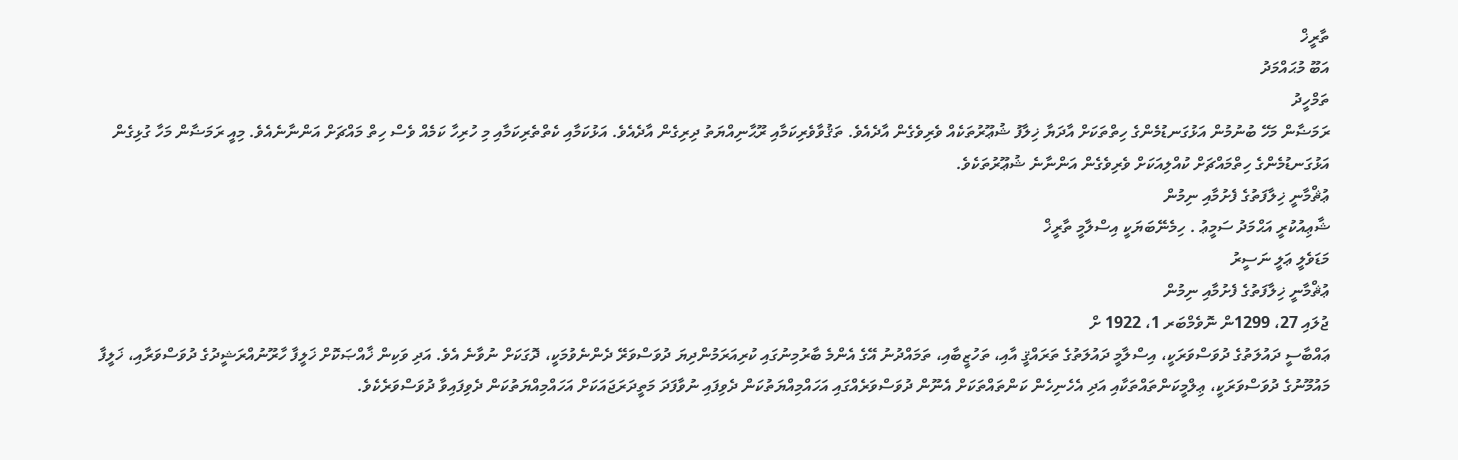ތާރީޚް
އަބޫ މުޙައްމަދު
ތަމްހީދު
ރަމަޟާން މަހޭ ބުނުމުން އަޅުގަނޑުމެންގެ ހިތްތަކަށް އާދަޔާ ޚިލާފު ޝުޢޫރުތަކެއް ވެރިވެގެން އާދެއެވެ. ތަޤުވާވެރިކަމާއި ރޫޙާނިއްޔަތު ދިރިގެން އާދެއެވެ. އަޅުކަމާއި ކެތްތެރިކަމާއި މި ހުރިހާ ކަމެއް ވެސް ހިތް މައްޗަށް އަންނާނެއެވެ. މިއީ ރަމަޟާން މަހާ ގުޅިގެން އަޅުގަނޑުމެންގެ ހިތްމައްޗަށް ކުއްލިއަކަށް ވެރިވެގެން އަންނާނެ ޝުޢޫރުތަކެވެ.
ޢުޘްމާނީ ޚިލާފަތުގެ ފެށުމާއި ނިމުން
ޝާޢިއުކުރީ އަޙްމަދު ސަމީޢު . ހިމެނޭބަޔަކީ އިސްލާމީ ތާރީޚް
މަޑަވެލީ ޢަލީ ނަސީރު
ޢުޘްމާނީ ޚިލާފަތުގެ ފެށުމާއި ނިމުން
ޖުލައި 27، 1299ން ނޮވެމްބަރ 1، 1922 ށް
ޢައްބާސީ ދައުލަތުގެ ދުވަސްވަރަކީ، އިސްލާމީ ދައުލަތުގެ ތަރައްޤީ އާއި، ތަހުޒީބާއި، ތަމައްދުނު އޭގެ އެންމެ ބާރުމިނުގައި ކުރިއަރަމުންދިޔަ ދުވަސްވަރޭ ދެންނެވުމަކީ، ދޮގަކަށް ނުވާނެ އެވެ. އަދި ވަކިން ޚާއްޞަކޮށް ޚަލީފާ ހާރޫނުއްރަޝީދުގެ ދުވަސްވަރާއި، ޚަލީފާ މައުމޫނުގެ ދުވަސްވަރަކީ، ޢިލްމީކަންތައްތަކާއި އަދި އެހެނިހެން ކަންތައްތަކަށް އެނޫން ދުވަސްވަރެއްގައި އަހައްމިއްޔަތުކަން ދެވިފައި ނުވާފަދަ މަތީދަރަޖައަކަށް އަހައްމިއްޔަތުކަން ދެވިފައިވާ ދުވަސްވަރެކެވެ.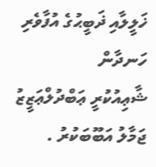ޚަލީލާއި ޛަބީޙުގެ އުފާވެރި ހަނދާން
ޝާޢިއުކުރީ ޢަބްދުލްޢަޒީޒު ޖަމާލު އަބޫބަކުރު .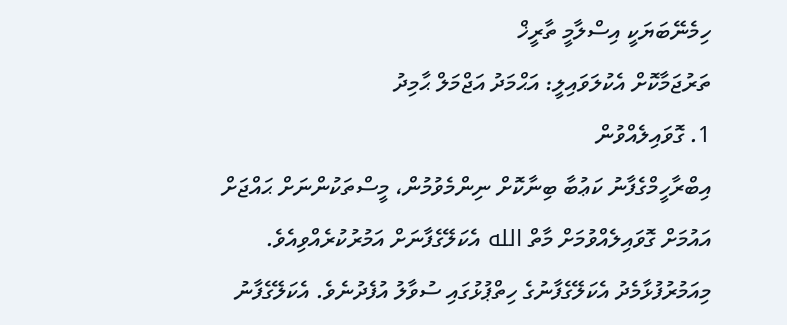ހިމެނޭބަޔަކީ އިސްލާމީ ތާރީޚް
ތަރުޖަމާކޮށް އެކުލަވައިލީ: އަޙްމަދު އަޖްމަލް ޙާމިދު
1. ގޮވައިލެއްވުން
އިބްރާހީމްގެފާނު ކަޢުބާ ބިނާކޮށް ނިންމެވުމުން، މީސްތަކުންނަށް ޙައްޖަށް އައުމަށް ގޮވައިލެއްވުމަށް މާތް الله އެކަލޭގެފާނަށް އަމުރުކުރެއްވިއެވެ. މިއަމުރުފުޅާމެދު އެކަލޭގެފާނުގެ ހިތްޕުޅުގައި ސުވާލު އުފެދުނެވެ. އެކަލޭގެފާނު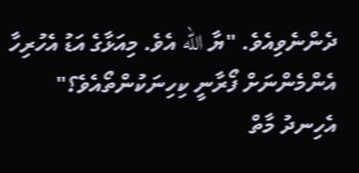ދެންނެވިއެވެ. "ޔާ الله އެވެ. މިއަޅާގެ އަޑު އެހުރިހާ އެންމެންނަށް ފޯރާނީ ކިހިނަކުންތޯއެވެ؟" އެހިނދު މާތް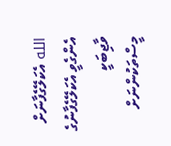الله އެކަލޭގެފާނަށް އެންގެވީ އެކަލޭގެފާނުގެ ވާޖިބަކީ މީސްތަކުންނަށް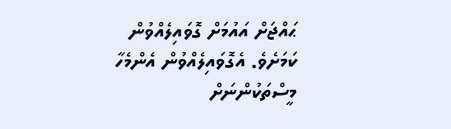ޙައްޖަށް އައުމަށް ގޮވައިލެއްވުން ކަމަށެވެ. އެގޮވައިލެއްވުން އެންމެހާ މީސްތަކުންނަށް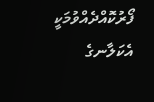ފޯރުކޮއްދެއްވުމަކީ އެކަލާނގެ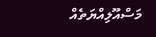މަސްއޫލިއްޔަތެއް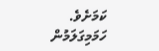ކަމަށެވެ.
ހަމަމިގަލަމުން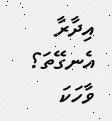އިދާރާ
އެނގޭތަ؟
ވާހަކަ